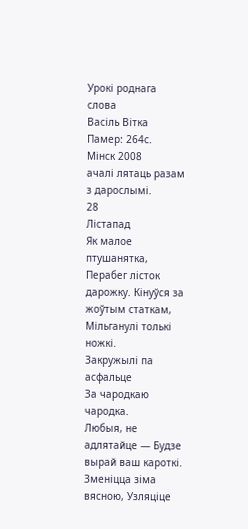Урокі роднага слова
Васіль Вітка
Памер: 264с.
Мінск 2008
ачалі лятаць разам з дарослымі.
28
Лістапад
Як малое птушанятка, Перабег лісток дарожку. Кінуўся за жоўтым статкам, Мільганулі толькі ножкі.
Закружылі па асфальце
За чародкаю чародка.
Любыя, не адлятайце — Будзе вырай ваш кароткі.
Зменіцца зіма вясною, Узляціце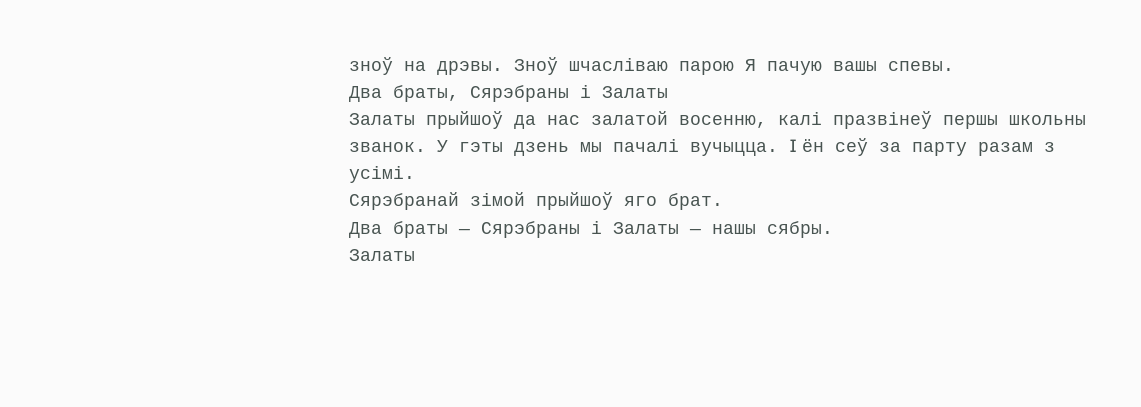зноў на дрэвы. Зноў шчасліваю парою Я пачую вашы спевы.
Два браты, Сярэбраны і Залаты
Залаты прыйшоў да нас залатой восенню, калі празвінеў першы школьны званок. У гэты дзень мы пачалі вучыцца. I ён сеў за парту разам з усімі.
Сярэбранай зімой прыйшоў яго брат.
Два браты — Сярэбраны і Залаты — нашы сябры.
Залаты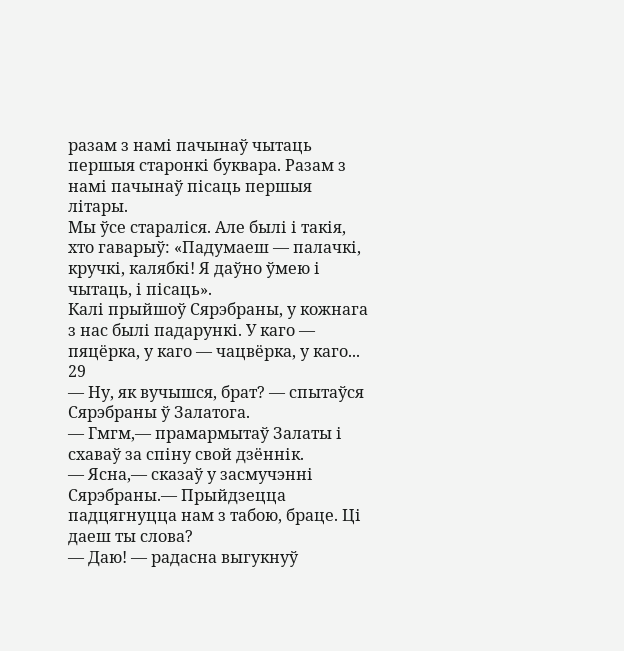разам з намі пачынаў чытаць першыя старонкі буквара. Разам з намі пачынаў пісаць першыя літары.
Мы ўсе стараліся. Але былі і такія, хто гаварыў: «Падумаеш — палачкі, кручкі, калябкі! Я даўно ўмею і чытаць, і пісаць».
Калі прыйшоў Сярэбраны, у кожнага з нас былі падарункі. У каго — пяцёрка, у каго — чацвёрка, у каго...
29
— Ну, як вучышся, брат? — спытаўся Сярэбраны ў Залатога.
— Гмгм,— прамармытаў Залаты і схаваў за спіну свой дзённік.
— Ясна,— сказаў у засмучэнні Сярэбраны.— Прыйдзецца падцягнуцца нам з табою, браце. Ці даеш ты слова?
— Даю! — радасна выгукнуў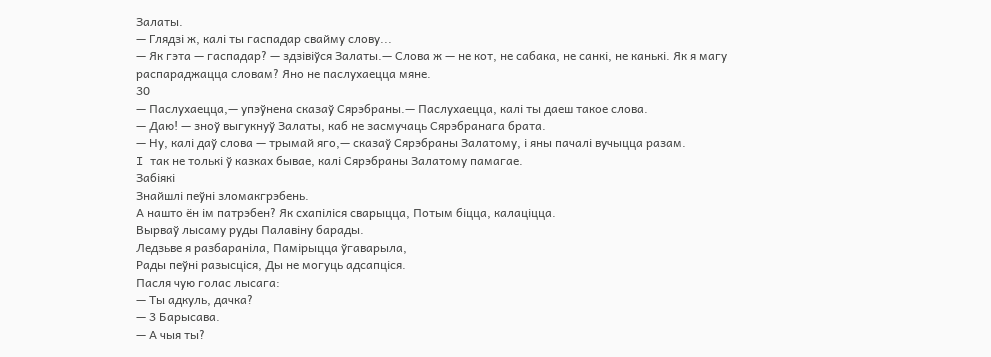Залаты.
— Глядзі ж, калі ты гаспадар свайму слову...
— Як гэта — гаспадар? — здзівіўся Залаты.— Слова ж — не кот, не сабака, не санкі, не канькі. Як я магу распараджацца словам? Яно не паслухаецца мяне.
30
— Паслухаецца,— упэўнена сказаў Сярэбраны.— Паслухаецца, калі ты даеш такое слова.
— Даю! — зноў выгукнуў Залаты, каб не засмучаць Сярэбранага брата.
— Ну, калі даў слова — трымай яго,— сказаў Сярэбраны Залатому, і яны пачалі вучыцца разам.
I так не толькі ў казках бывае, калі Сярэбраны Залатому памагае.
Забіякі
Знайшлі пеўні зломакгрэбень.
А нашто ён ім патрэбен? Як схапіліся сварыцца, Потым біцца, калаціцца.
Вырваў лысаму руды Палавіну барады.
Ледзьве я разбараніла, Памірыцца ўгаварыла,
Рады пеўні разысціся, Ды не могуць адсапціся.
Пасля чую голас лысага:
— Ты адкуль, дачка?
— 3 Барысава.
— А чыя ты?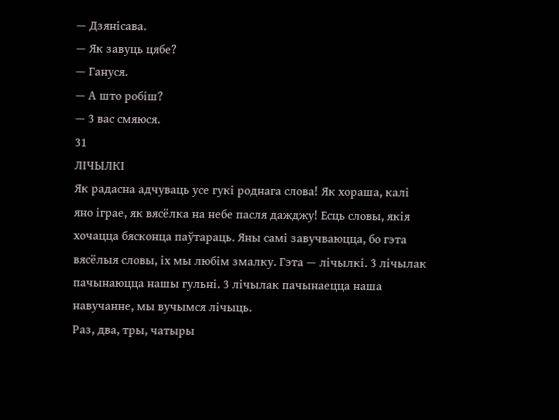— Дзянісава.
— Як завуць цябе?
— Гануся.
— А што робіш?
— 3 вас смяюся.
31
ЛІЧЫЛКІ
Як радасна адчуваць усе гукі роднага слова! Як хораша, калі яно іграе, як вясёлка на небе пасля дажджу! Есць словы, якія хочацца бясконца паўтараць. Яны самі завучваюцца, бо гэта вясёлыя словы, іх мы любім змалку. Гэта — лічылкі. 3 лічылак пачынаюцца нашы гульні. 3 лічылак пачынаецца наша навучанне, мы вучымся лічыць.
Раз, два, тры, чатыры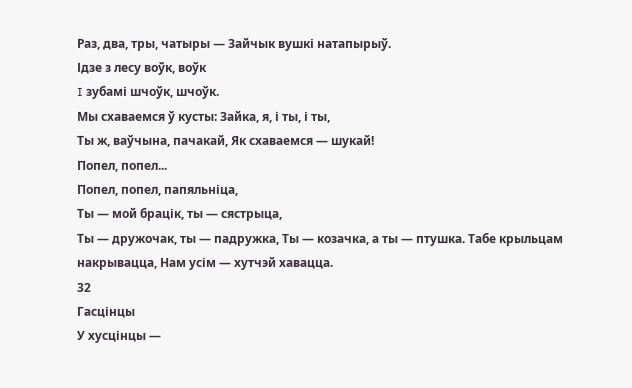Раз, два, тры, чатыры — Зайчык вушкі натапырыў.
Ідзе з лесу воўк, воўк
I зубамі шчоўк, шчоўк.
Мы схаваемся ў кусты: Зайка, я, і ты, і ты,
Ты ж, ваўчына, пачакай, Як схаваемся — шукай!
Попел, попел...
Попел, попел, папяльніца,
Ты — мой брацік, ты — сястрыца,
Ты — дружочак, ты — падружка, Ты — козачка, а ты — птушка. Табе крыльцам накрывацца, Нам усім — хутчэй хавацца.
32
Гасцінцы
У хусцінцы —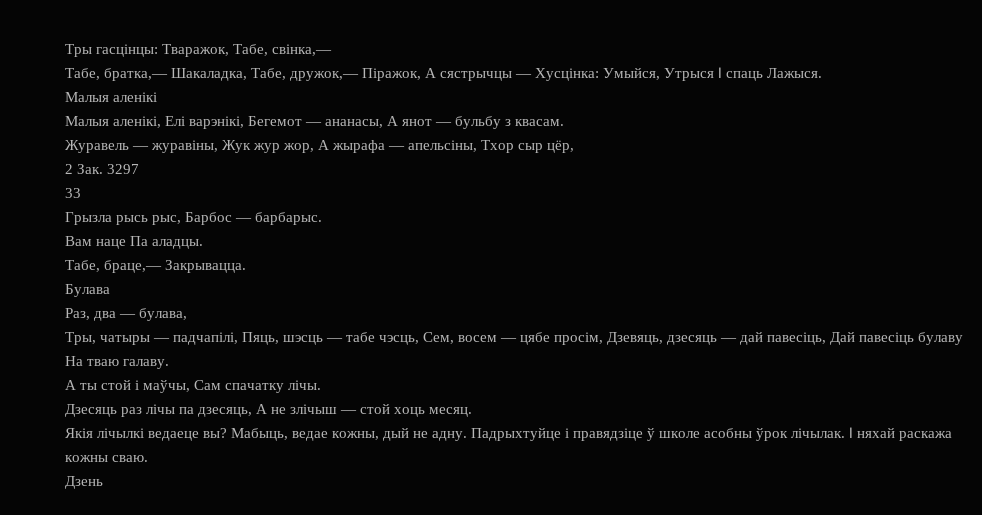Тры гасцінцы: Тваражок, Табе, свінка,—
Табе, братка,— Шакаладка, Табе, дружок,— Піражок, А сястрычцы — Хусцінка: Умыйся, Утрыся I спаць Лажыся.
Малыя аленікі
Малыя аленікі, Елі варэнікі, Бегемот — ананасы, А янот — бульбу з квасам.
Журавель — журавіны, Жук жур жор, А жырафа — апельсіны, Тхор сыр цёр,
2 Зак. 3297
33
Грызла рысь рыс, Барбос — барбарыс.
Вам наце Па аладцы.
Табе, браце,— Закрывацца.
Булава
Раз, два — булава,
Тры, чатыры — падчапілі, Пяць, шэсць — табе чэсць, Сем, восем — цябе просім, Дзевяць, дзесяць — дай павесіць, Дай павесіць булаву
На тваю галаву.
А ты стой і маўчы, Сам спачатку лічы.
Дзесяць раз лічы па дзесяць, А не злічыш — стой хоць месяц.
Якія лічылкі ведаеце вы? Мабыць, ведае кожны, дый не адну. Падрыхтуйце і правядзіце ў школе асобны ўрок лічылак. I няхай раскажа кожны сваю.
Дзень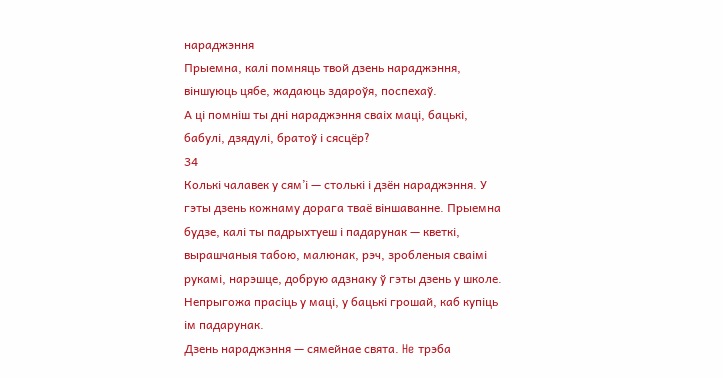нараджэння
Прыемна, калі помняць твой дзень нараджэння, віншуюць цябе, жадаюць здароўя, поспехаў.
А ці помніш ты дні нараджэння сваіх маці, бацькі, бабулі, дзядулі, братоў і сясцёр?
34
Колькі чалавек у сям’і — столькі і дзён нараджэння. У гэты дзень кожнаму дорага тваё віншаванне. Прыемна будзе, калі ты падрыхтуеш і падарунак — кветкі, вырашчаныя табою, малюнак, рэч, зробленыя сваімі рукамі, нарэшце, добрую адзнаку ў гэты дзень у школе. Непрыгожа прасіць у маці, у бацькі грошай, каб купіць ім падарунак.
Дзень нараджэння — сямейнае свята. He трэба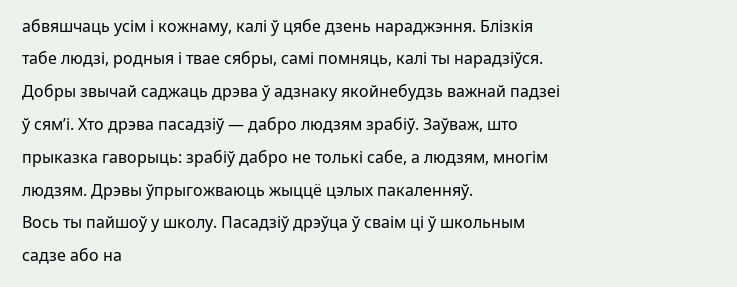абвяшчаць усім і кожнаму, калі ў цябе дзень нараджэння. Блізкія табе людзі, родныя і твае сябры, самі помняць, калі ты нарадзіўся.
Добры звычай саджаць дрэва ў адзнаку якойнебудзь важнай падзеі ў сям’і. Хто дрэва пасадзіў — дабро людзям зрабіў. Заўваж, што прыказка гаворыць: зрабіў дабро не толькі сабе, а людзям, многім людзям. Дрэвы ўпрыгожваюць жыццё цэлых пакаленняў.
Вось ты пайшоў у школу. Пасадзіў дрэўца ў сваім ці ў школьным садзе або на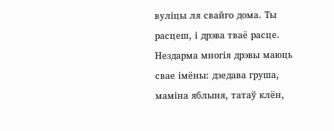вуліцы ля свайго дома. Ты расцеш, і дрэва тваё расце. Нездарма многія дрэвы маюць свае імёны: дзедава груша, маміна яблыня, татаў клён,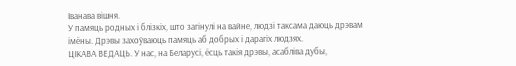Іванава вішня.
У памяць родных і блізкіх, што загінулі на вайне, людзі таксама даюць дрэвам імёны. Дрэвы захоўваюць памяць аб добрых і дарагіх людзях.
ЦІКАВА ВЕДАЦЬ. У нас, на Беларусі, ёсць такія дрэвы, асабліва дубы,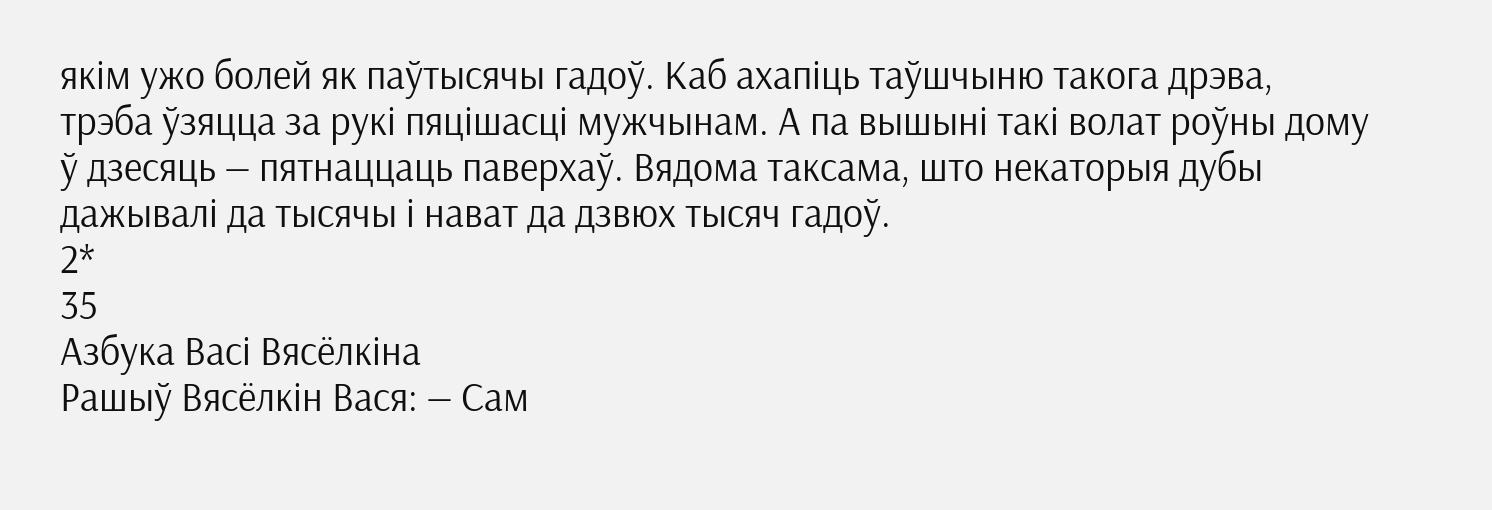якім ужо болей як паўтысячы гадоў. Каб ахапіць таўшчыню такога дрэва, трэба ўзяцца за рукі пяцішасці мужчынам. А па вышыні такі волат роўны дому ў дзесяць — пятнаццаць паверхаў. Вядома таксама, што некаторыя дубы дажывалі да тысячы і нават да дзвюх тысяч гадоў.
2*
35
Азбука Васі Вясёлкіна
Рашыў Вясёлкін Вася: — Сам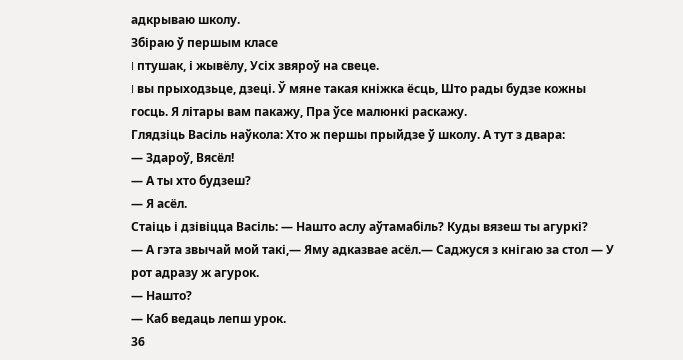адкрываю школу.
Збіраю ў першым класе
I птушак, і жывёлу, Усіх звяроў на свеце.
I вы прыходзьце, дзеці. Ў мяне такая кніжка ёсць, Што рады будзе кожны госць. Я літары вам пакажу, Пра ўсе малюнкі раскажу.
Глядзіць Васіль наўкола: Хто ж першы прыйдзе ў школу. А тут з двара:
— Здароў, Вясёл!
— А ты хто будзеш?
— Я асёл.
Стаіць і дзівіцца Васіль: — Нашто аслу аўтамабіль? Куды вязеш ты агуркі?
— А гэта звычай мой такі,— Яму адказвае асёл.— Саджуся з кнігаю за стол — У рот адразу ж агурок.
— Нашто?
— Каб ведаць лепш урок.
36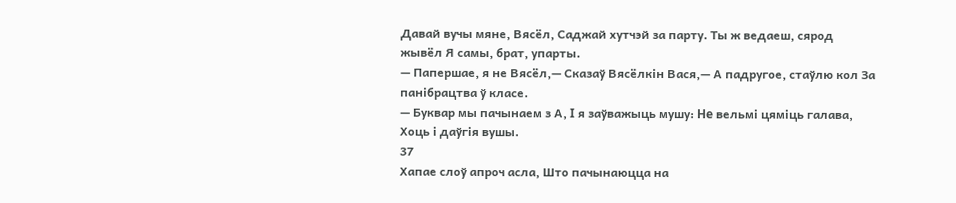Давай вучы мяне, Вясёл, Саджай хутчэй за парту. Ты ж ведаеш, сярод жывёл Я самы, брат, упарты.
— Папершае, я не Вясёл,— Сказаў Вясёлкін Вася,— А падругое, стаўлю кол За панібрацтва ў класе.
— Буквар мы пачынаем з А, I я заўважыць мушу: He вельмі цяміць галава, Хоць і даўгія вушы.
37
Хапае слоў апроч асла, Што пачынаюцца на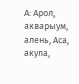А: Арол, акварыум, алень, Аса, акула,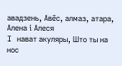авадзень, Авёс, алмаз, атара, Алена і Алеся
I нават акуляры, Што ты на нос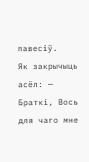павесіў.
Як закрычыць асёл: — Браткі, Вось для чаго мне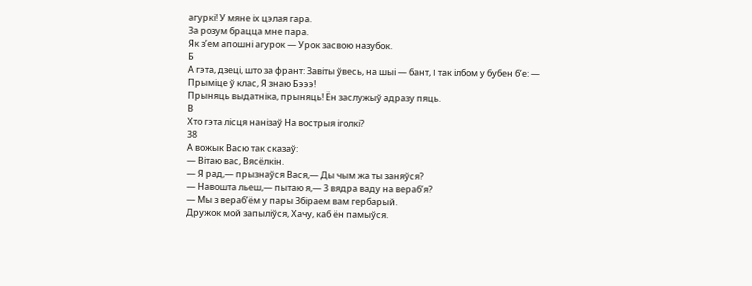агуркі! У мяне іх цэлая гара.
За розум брацца мне пара.
Як з’ем апошні агурок — Урок засвою назубок.
Б
А гэта, дзеці, што за франт: Завіты ўвесь, на шыі — бант, I так ілбом у бубен б’е: — Прыміце ў клас, Я знаю Бэээ!
Прыняць выдатніка, прыняць! Ён заслужыў адразу пяць.
В
Хто гэта лісця нанізаў На вострыя іголкі?
38
А вожык Васю так сказаў:
— Вітаю вас, Вясёлкін.
— Я рад,— прызнаўся Вася,— Ды чым жа ты заняўся?
— Навошта льеш,— пытаю я,— 3 вядра ваду на вераб’я?
— Мы з вераб’ём у пары Збіраем вам гербарый.
Дружок мой запыліўся, Хачу, каб ён памыўся.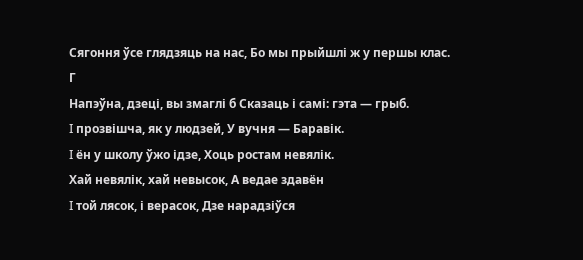Сягоння ўсе глядзяць на нас, Бо мы прыйшлі ж у першы клас.
Г
Напэўна, дзеці, вы змаглі б Сказаць і самі: гэта — грыб.
I прозвішча, як у людзей, У вучня — Баравік.
I ён у школу ўжо ідзе, Хоць ростам невялік.
Хай невялік, хай невысок, А ведае здавён
I той лясок, і верасок, Дзе нарадзіўся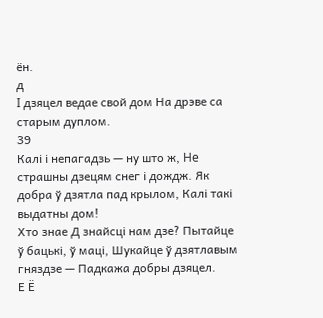ён.
д
I дзяцел ведае свой дом На дрэве са старым дуплом.
39
Калі і непагадзь — ну што ж, He страшны дзецям снег і дождж. Як добра ў дзятла пад крылом, Калі такі выдатны дом!
Хто знае Д знайсці нам дзе? Пытайце ў бацькі, ў маці, Шукайце ў дзятлавым гняздзе — Падкажа добры дзяцел.
Е Ё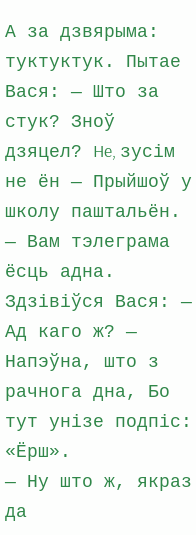А за дзвярыма: туктуктук. Пытае Вася: — Што за стук? Зноў дзяцел? He, зусім не ён — Прыйшоў у школу паштальён. — Вам тэлеграма ёсць адна. Здзівіўся Вася: — Ад каго ж? — Напэўна, што з рачнога дна, Бо тут унізе подпіс: «Ёрш».
— Ну што ж, якраз да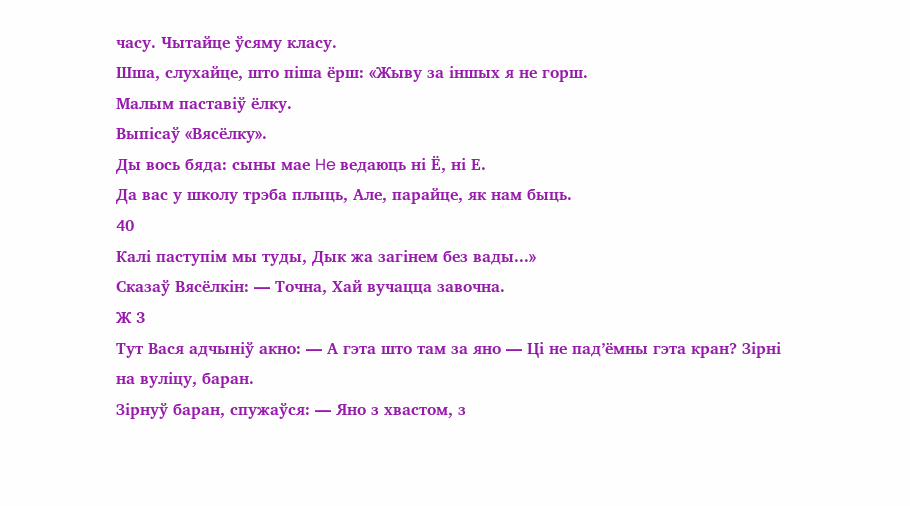часу. Чытайце ўсяму класу.
Шша, слухайце, што піша ёрш: «Жыву за іншых я не горш.
Малым паставіў ёлку.
Выпісаў «Вясёлку».
Ды вось бяда: сыны мае He ведаюць ні Ё, ні Е.
Да вас у школу трэба плыць, Але, парайце, як нам быць.
40
Калі паступім мы туды, Дык жа загінем без вады...»
Сказаў Вясёлкін: — Точна, Хай вучацца завочна.
Ж 3
Тут Вася адчыніў акно: — А гэта што там за яно — Ці не пад’ёмны гэта кран? Зірні на вуліцу, баран.
Зірнуў баран, спужаўся: — Яно з хвастом, з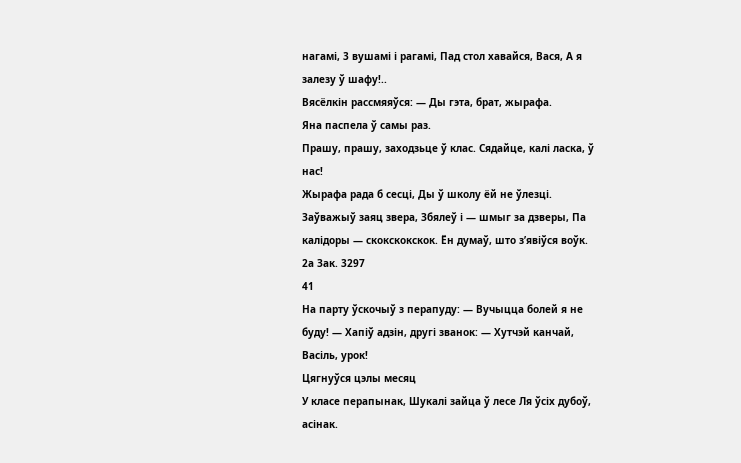нагамі, 3 вушамі і рагамі, Пад стол хавайся, Вася, А я залезу ў шафу!..
Вясёлкін рассмяяўся: — Ды гэта, брат, жырафа.
Яна паспела ў самы раз.
Прашу, прашу, заходзьце ў клас. Сядайце, калі ласка, ў нас!
Жырафа рада б сесці, Ды ў школу ёй не ўлезці.
Заўважыў заяц звера, Збялеў і — шмыг за дзверы, Па калідоры — скокскокскок. Ён думаў, што з’явіўся воўк.
2а Зак. 3297
41
На парту ўскочыў з перапуду: — Вучыцца болей я не буду! — Хапіў адзін, другі званок: — Хутчэй канчай, Васіль, урок!
Цягнуўся цэлы месяц
У класе перапынак, Шукалі зайца ў лесе Ля ўсіх дубоў, асінак.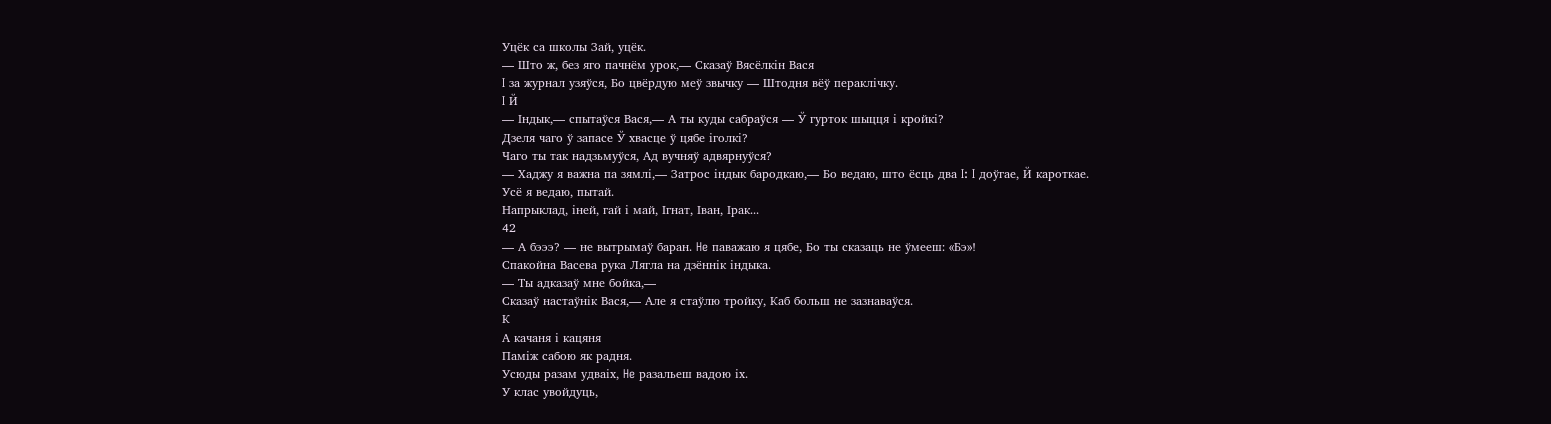Уцёк са школы Зай, уцёк.
— Што ж, без яго пачнём урок,— Сказаў Вясёлкін Вася
I за журнал узяўся, Бо цвёрдую меў звычку — Штодня вёў пераклічку.
I Й
— Індык,— спытаўся Вася,— А ты куды сабраўся — Ў гурток шыцця і кройкі?
Дзеля чаго ў запасе Ў хвасце ў цябе іголкі?
Чаго ты так надзьмуўся, Ад вучняў адвярнуўся?
— Хаджу я важна па зямлі,— Затрос індык бародкаю,— Бо ведаю, што ёсць два I: I доўгае, Й кароткае.
Усё я ведаю, пытай.
Напрыклад, іней, гай і май, Ігнат, Іван, Ірак...
42
— А бэээ? — не вытрымаў баран. He паважаю я цябе, Бо ты сказаць не ўмееш: «Бэ»!
Спакойна Васева рука Лягла на дзённік індыка.
— Ты адказаў мне бойка,—
Сказаў настаўнік Вася,— Але я стаўлю тройку, Каб больш не зазнаваўся.
К
А качаня і кацяня
Паміж сабою як радня.
Усюды разам удваіх, He разальеш вадою іх.
У клас увойдуць,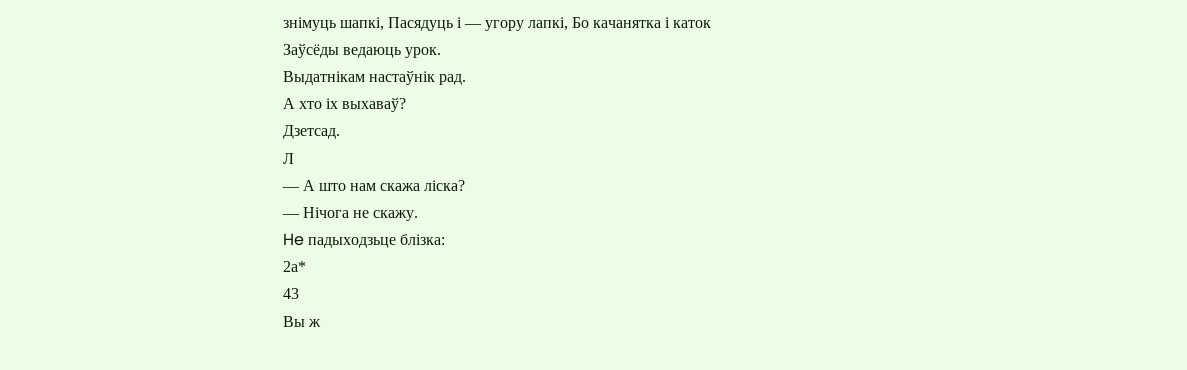знімуць шапкі, Пасядуць і — угору лапкі, Бо качанятка і каток
Заўсёды ведаюць урок.
Выдатнікам настаўнік рад.
А хто іх выхаваў?
Дзетсад.
Л
— А што нам скажа ліска?
— Нічога не скажу.
He падыходзьце блізка:
2а*
43
Вы ж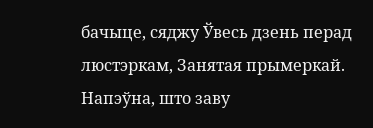бачыце, сяджу Ўвесь дзень перад люстэркам, Занятая прымеркай.
Напэўна, што заву